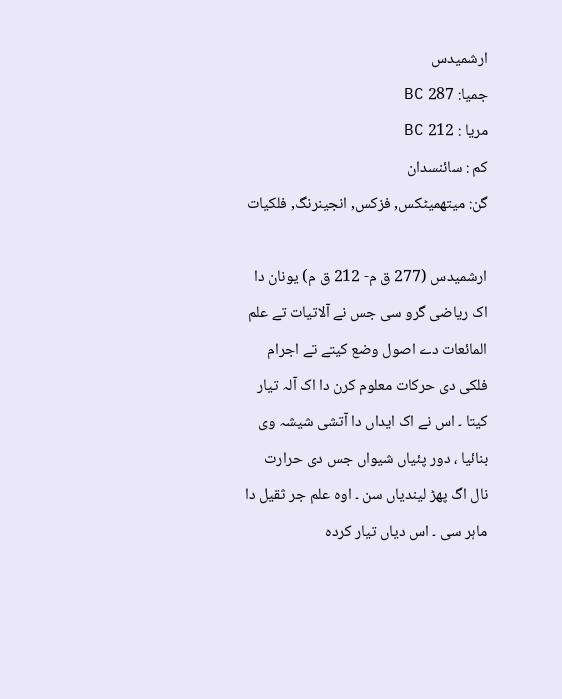ارشمیدس
جمیا: 287 BC
مریا : 212 BC
کم : سائنسدان
گن: میتھمیٹکس, فزکس, انجینرنگ, فلکیات

ارشمیدس (277 ق م- 212 ق م) یونان دا اک ریاضی گرو سی جس نے آلاتیات تے علم المائعات دے اصول وضع کیتے تے اجرام فلکی دی حرکات معلوم کرن دا اک آلہ تیار کیتا ۔ اس نے اک ایداں دا آتشی شیشہ وی بنائیا ، دور پئیاں شیواں جس دی حرارت نال اگ پھڑ لیندیاں سن ۔ اوہ علم جر ثقیل دا ماہر سی ۔ اس دیاں تیار کردہ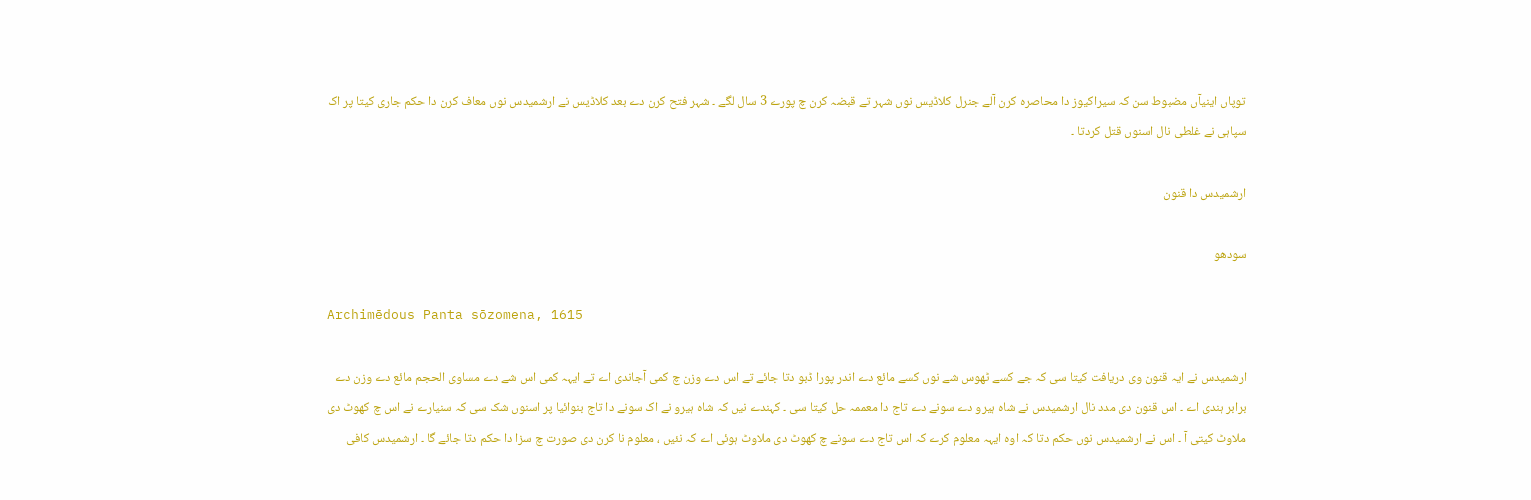توپاں اینیآں مضبوط سن کہ سیراکیوز دا محاصرہ کرن آلے جنرل کلاڈیس نوں شہر تے قبضہ کرن چ پورے 3 سال لگے ۔ شہر فتح کرن دے بعد کلاڈیس نے ارشمیدس نوں معاف کرن دا حکم جاری کیتا پر اک سپاہی نے غلطی نال اسنوں قتل کردتا ۔

ارشمیدس دا قنون

سودھو

Archimēdous Panta sōzomena, 1615

ارشمیدس نے ایہ قنون وی دریافت کیتا سی کہ جے کسے ٹھوس شے نوں کسے مائع دے اندر پورا ڈبو دتا جائے تے اس دے وزن چ کمی آجاندی اے تے ایہہ کمی اس شے دے مساوی الحجم مائع دے وزن دے برابر ہندی اے ۔ اس قنون دی مدد نال ارشمیدس نے شاہ ہیرو دے سونے دے تاج دا معممہ حل کیتا سی ۔ کہندے نیں کہ شاہ ہیرو نے اک سونے دا تاج بنوائیا پر اسنوں شک سی کہ سنیارے نے اس چ کھوٹ دی ملاوٹ کیتی آ ۔ اس نے ارشمیدس نوں حکم دتا کہ اوہ ایہہ معلوم کرے کہ اس تاج دے سونے چ کھوٹ دی ملاوٹ ہوئی اے کہ نئیں ، معلوم نا کرن دی صورت چ سزا دا حکم دتا جائے گا ۔ ارشمیدس کافی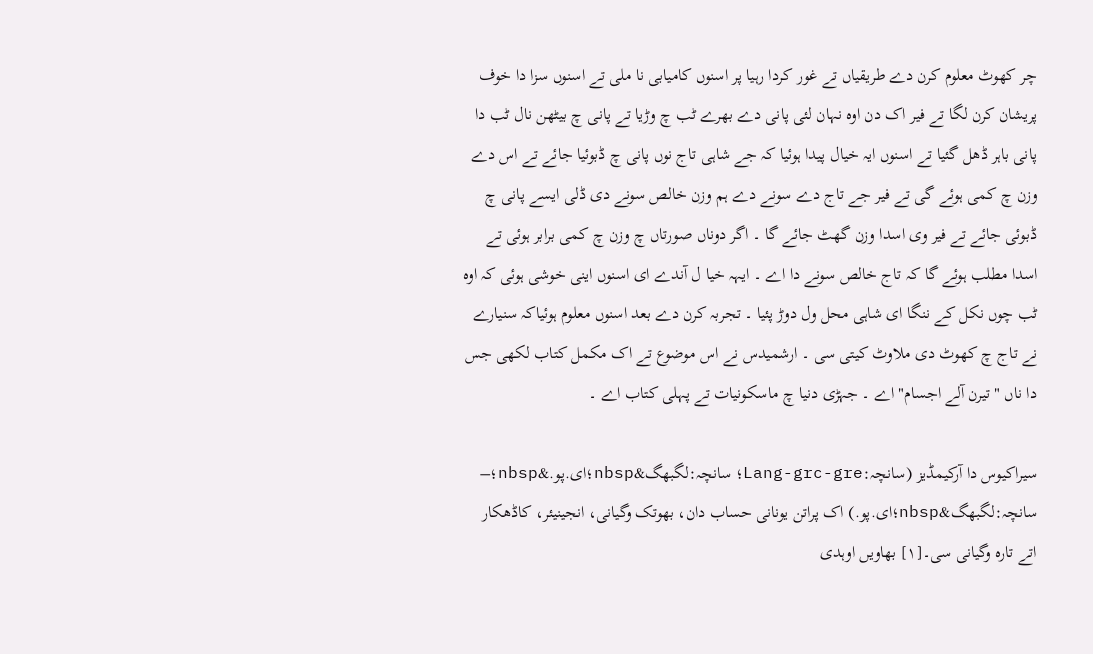چر کھوٹ معلوم کرن دے طریقیاں تے غور کردا رہیا پر اسنوں کامیابی نا ملی تے اسنوں سزا دا خوف پریشان کرن لگا تے فیر اک دن اوہ نہان لئی پانی دے بھرے ٹب چ وڑیا تے پانی چ بیٹھن نال ٹب دا پانی باہر ڈھل گئیا تے اسنوں ایہ خیال پیدا ہوئیا کہ جے شاہی تاج نوں پانی چ ڈبوئیا جائے تے اس دے وزن چ کمی ہوئے گی تے فیر جے تاج دے سونے دے ہم وزن خالص سونے دی ڈلی ایسے پانی چ ڈبوئی جائے تے فیر وی اسدا وزن گھٹ جائے گا ۔ اگر دوناں صورتاں چ وزن چ کمی برابر ہوئی تے اسدا مطلب ہوئے گا کہ تاج خالص سونے دا اے ۔ ایہہ خیا ل آندے ای اسنوں اینی خوشی ہوئی کہ اوہ ٹب چوں نکل کے ننگا ای شاہی محل ول دوڑ پئیا ۔ تجربہ کرن دے بعد اسنوں معلوم ہوئیاکہ سنیارے نے تاج چ کھوٹ دی ملاوٹ کیتی سی ۔ ارشمیدس نے اس موضوع تے اک مکمل کتاب لکھی جس دا ناں " تیرن آلے اجسام" اے ۔ جہڑی دنیا چ ماسکونیات تے پہلی کتاب اے ۔

سیراکیوس دا آرکیمڈیز (سانچہ:Lang-grc-gre؛ سانچہ:لگبھگ&nbsp؛ای.پو.&nbsp؛– سانچہ:لگبھگ&nbsp؛ای.پو.) اک پراتن یونانی حساب دان، بھوتک وگیانی، انجینیئر، کاڈھکار اتے تارہ وگیانی سی۔[۱] بھاویں اوہدی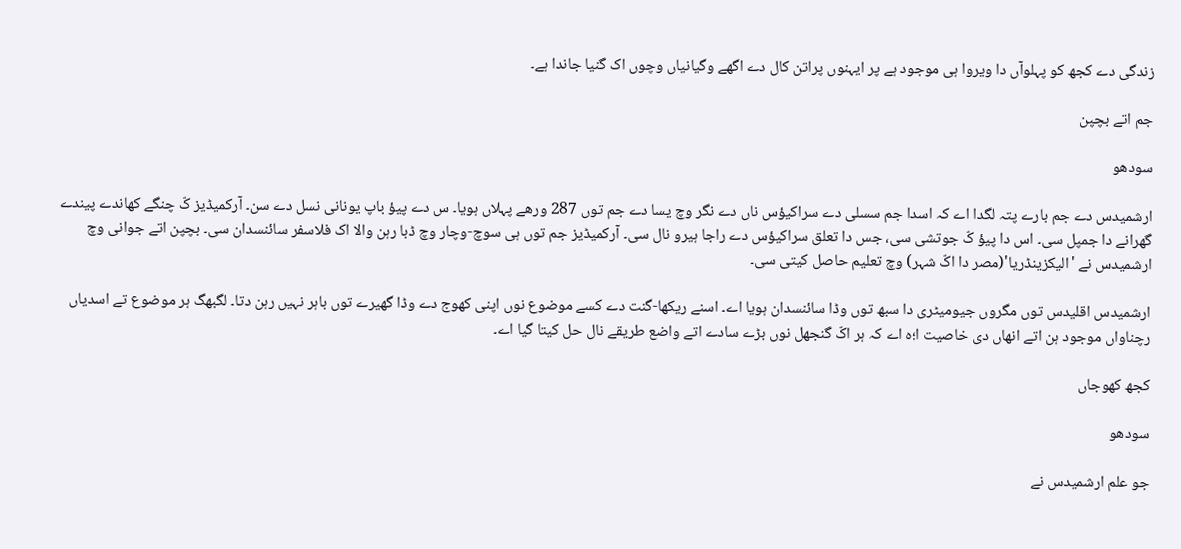زندگی دے کجھ کو پہلوآں دا ویروا ہی موجود ہے پر ایہنوں پراتن کال دے اگھے وگیانیاں وچوں اک گنیا جاندا ہے۔

جم اتے بچپن

سودھو

ارشمیدس دے جم بارے پتہ لگدا اے کہ اسدا جم سسلی دے سراکیؤس ناں دے نگر وچ یسا دے جم توں 287 ورھے پہلاں ہویا۔ س دے پیؤ باپ یونانی نسل دے سن۔ آرکمیڈیز کّ چنگے کھاندے پیندے گھرانے دا جمپل سی۔ اس دا پیؤ کّ جوتشی سی، جس دا تعلق سراکیؤس دے راجا ہیرو نال سی۔ آرکمیڈیز جم توں ہی سوچ-وچار وچ ڈبا رہن والا اک فلاسفر سائنسدان سی۔ بچپن اتے جوانی وچ ارشمیدس نے 'الیکزینڈریا'(مصر دا اکّ شہر) وچ تعلیم حاصل کیتی سی۔

ارشمیدس اقلیدس توں مگروں جیومیٹری دا سبھ توں وڈا سائنسدان ہویا اے۔ اسنے ریکھا-گنت دے کسے موضوع نوں اپنی کھوج دے وڈا گھیرے توں باہر نہیں رہن دتا۔ لگبھگ ہر موضوع تے اسدیاں رچناواں موجود ہن اتے انھاں دی خاصیت ا؛ہ اے کہ ہر اکّ گنجھل نوں بڑے سادے اتے واضع طریقے نال حل کیتا گیا اے۔

کجھ کھوجاں

سودھو

جو علم ارشمیدس نے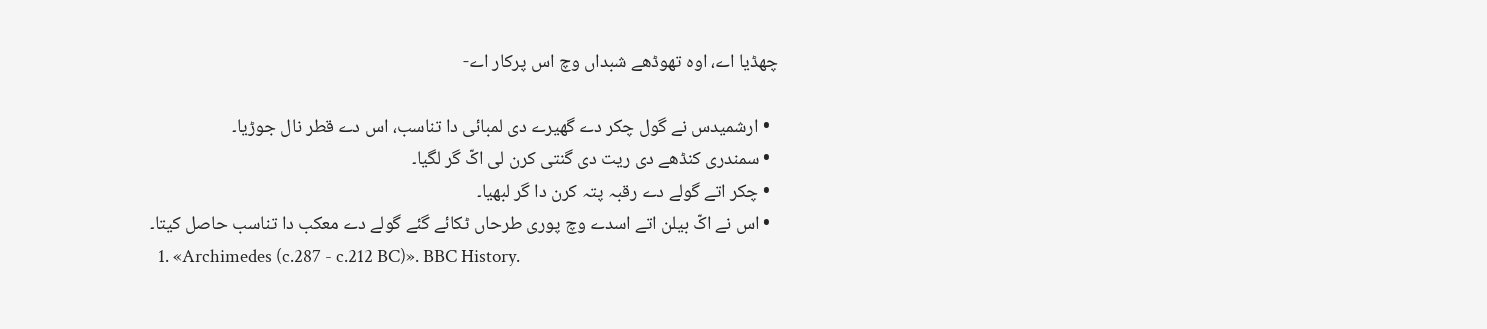چھڈیا اے، اوہ تھوڈھے شبداں وچ اس پرکار اے-

  • ارشمیدس نے گول چکر دے گھیرے دی لمبائی دا تناسب، اس دے قطر نال جوڑیا۔
  • سمندری کنڈھے دی ریت دی گنتی کرن لی اکّ گر لگیا۔
  • چکر اتے گولے دے رقبہ پتہ کرن دا گر لبھیا۔
  • اس نے اکّ بیلن اتے اسدے وچ پوری طرحاں ٹکائے گئے گولے دے معکب دا تناسب حاصل کیتا۔
  1. «Archimedes (c.287 - c.212 BC)». BBC History.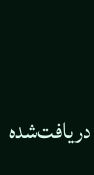دریافت‌شده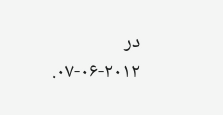در ۲۰۱۲-۰۶-۰۷.